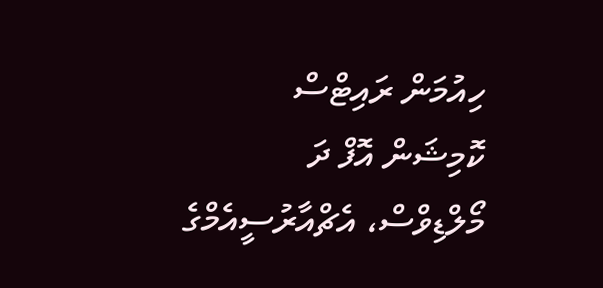ހިއުމަން ރައިޓްސް ކޮމިޝަން އޮފް ދަ މޯލްޑިވްސް، އެޗްއާރުސީއެމްގެ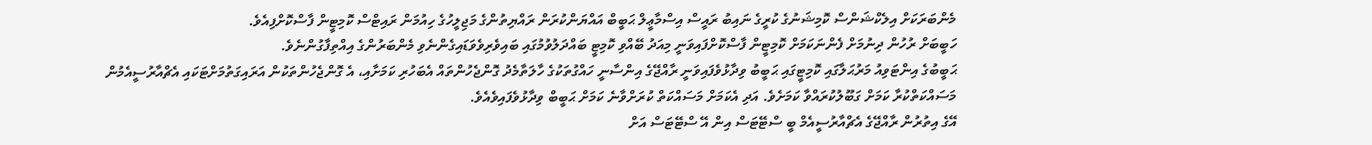މެންބަރަކަށް އިލެކްޝަންސް ކޮމިޝަނުގެ ކުރީގެ ނައިބު ރައީސް އިސްމާޢީލް ޙަބީބް އައްޔަންކުރަން ރައްޔިތުންގެ މަޖިލީހުގެ ހިއުމަން ރައިޓްސް ކޮމިޓީން ފާސްކޮށްފިއެވެ.
ހަބީބަށް ރުހުން ދިނުމަށް ފެންނަކަމަށް ކޮމިޓީން ފާސްކޮށްފައިވަނީ މިއަދު ބޭއްވި ކޮމިޓީ ބައްދަލުވުމުގައި ބައިވެރިވެވަޑައިގެންނެވި މެންބަރުންގެ އިއްތިފާގުންނެވެ.
ޙަބީބުގެ އިންޓަވިއު މަރުޙަލާގައި ކޮމިޓީގައި ޙަބީބު ވިދާޅުވެފައިވަނީ ރާއްޖޭގެ އިންސާނީ ހައްގުތަކުގެ ހާލަތާމެދު ގޮންޖެހުންތައް އެބަހުރި ކަމަށާއި، އެ ގޮންޖެހުންތަކުން އަރައިގަތުމަށްޓަކައި އެޗްއާރުސީއެމުން މަސައްކަތްކުރާ ކަމަށް ގަބޫލުކުރައްވާ ކަމަށެވެ. އަދި އެކަމަށް މަސައްކަތް ކުރަށްވާނެ ކަމަށް ޙަބީބް ވިދާޅުވެފައިވެއެވެ.
އޭގެ އިތުރުން ރާއްޖޭގެ އެޗްއާރުސީއެމް ބީ ސްޓޭޓަސް އިން އޭ ސްޓޭޓަސް އަށް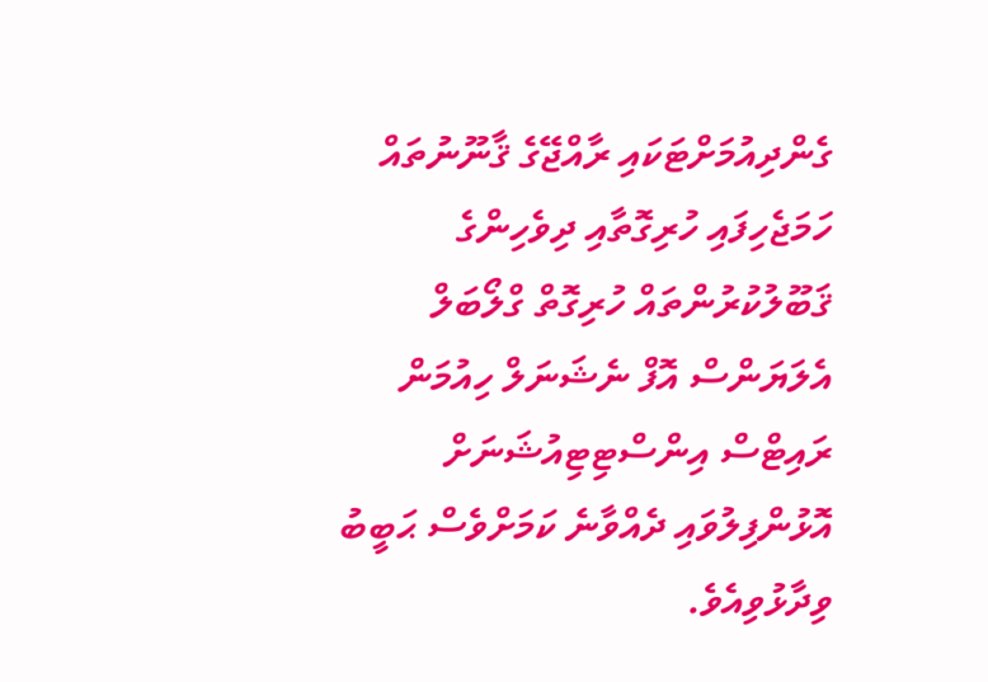ގެންދިއުމަށްޓަކައި ރާއްޖޭގެ ޤާނޫނުތައް ހަމަޖެހިފައި ހުރިގޮތާއި ދިވެހިންގެ ޤަބޫލުކުރުންތައް ހުރިގޮތް ގްލޯބަލް އެލަޔަންސް އޮފް ނެޝަނަލް ހިއުމަން ރައިޓްސް އިންސްޓިޓިއުޝަނަށް އޮޅުންފިލުވައި ދެއްވާނެ ކަމަށްވެސް ޙަބީބު ވިދާޅުވިއެވެ.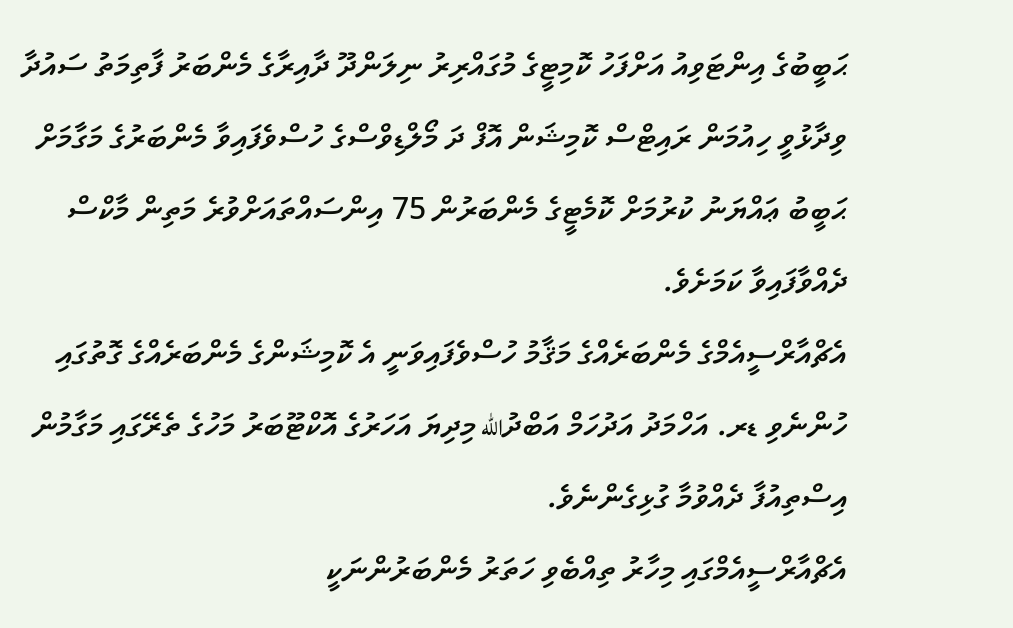ޙަބީބުގެ އިންޓަވިއު އަށްފަހު ކޮމިޓީގެ މުގައްރިރު ނިލަންދޫ ދާއިރާގެ މެންބަރު ފާތިމަތު ސައުދާ ވިދާޅުވީ ހިއުމަން ރައިޓްސް ކޮމިޝަން އޮފް ދަ މޯލްޑިވްސްގެ ހުސްވެފައިވާ މެންބަރުގެ މަގާމަށް ޙަބީބު ޢައްޔަނު ކުރުމަށް ކޮމެޓީގެ މެންބަރުން 75 އިންސައްތައަށްވުރެ މަތިން މާކްސް ދެއްވާފައިވާ ކަމަށެވެ.
އެޗްއާރްސީއެމްގެ މެންބަރެއްގެ މަޤާމު ހުސްވެފައިވަނީ އެ ކޮމިޝަންގެ މެންބަރެއްގެ ގޮތުގައި ހުންނެވި ޑރ. އަހްމަދު އަދުހަމް އަބްދުالله މިދިޔަ އަހަރުގެ އޮކްޓޫބަރު މަހުގެ ތެރޭގައި މަގާމުން އިސްތިއުފާ ދެއްވުމާ ގުޅިގެންނެވެ.
އެޗްއާރްސީއެމްގައި މިހާރު ތިއްބެވި ހަތަރު މެންބަރުންނަކީ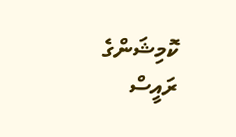ކޮމިޝަންގެ ރައީސް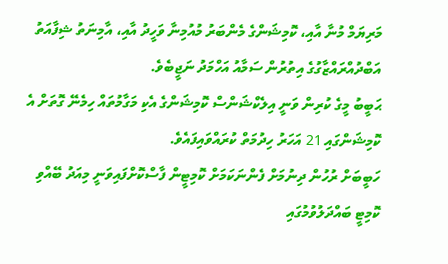މަރިޔަމް މުނާ އާއި، ކޮމިޝަންގެ މެންބަރު މުއުމިނާ ވަހީދު އާއި، އާމިނަތު ޝިފާއަތު އަބްދުއްރައްޒާގުގެ އިތުރުން ސަމާއު އަހްމަދު ނަޖީބެވެ.
ޙަބީބު މީގެ ކުރިން ވަނީ އިލެކްޝަންސް ކޮމިޝަންގެ އެކި މަގާމުތައް ހިމެނޭ ގޮތަށް އެ ކޮމިޝަންގައި 21 އަހަރު ހިދުމަތް ކުރައްވައިފައެވެ.
ހަބީބަށް ރުހުން ދިނުމަށް ފެންނަކަމަށް ކޮމިޓީން ފާސްކޮށްފައިވަނީ މިއަދު ބޭއްވި ކޮމިޓީ ބައްދަލުވުމުގައި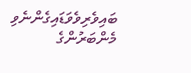ބައިވެރިވެވަޑައިގެންނެވި މެންބަރުންގެ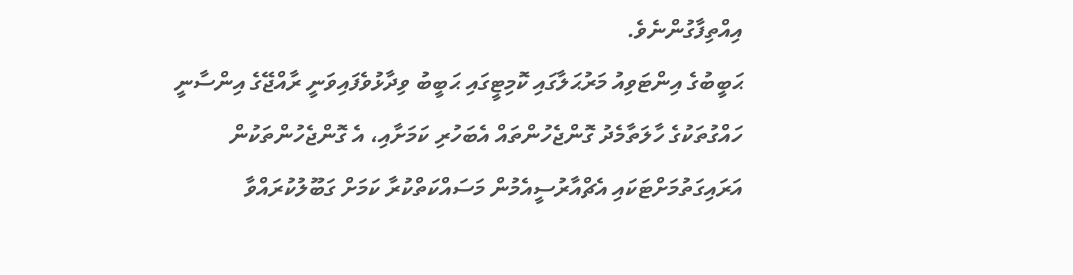އިއްތިފާގުންނެވެ.
ޙަބީބުގެ އިންޓަވިއު މަރުޙަލާގައި ކޮމިޓީގައި ޙަބީބު ވިދާޅުވެފައިވަނީ ރާއްޖޭގެ އިންސާނީ ހައްގުތަކުގެ ހާލަތާމެދު ގޮންޖެހުންތައް އެބަހުރި ކަމަށާއި، އެ ގޮންޖެހުންތަކުން އަރައިގަތުމަށްޓަކައި އެޗްއާރުސީއެމުން މަސައްކަތްކުރާ ކަމަށް ގަބޫލުކުރައްވާ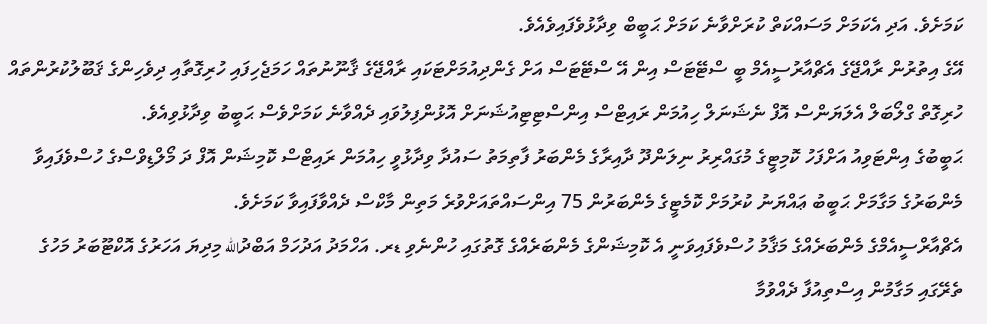ކަމަށެވެ. އަދި އެކަމަށް މަސައްކަތް ކުރަށްވާނެ ކަމަށް ޙަބީބް ވިދާޅުވެފައިވެއެވެ.
އޭގެ އިތުރުން ރާއްޖޭގެ އެޗްއާރުސީއެމް ބީ ސްޓޭޓަސް އިން އޭ ސްޓޭޓަސް އަށް ގެންދިއުމަށްޓަކައި ރާއްޖޭގެ ޤާނޫނުތައް ހަމަޖެހިފައި ހުރިގޮތާއި ދިވެހިންގެ ޤަބޫލުކުރުންތައް ހުރިގޮތް ގްލޯބަލް އެލަޔަންސް އޮފް ނެޝަނަލް ހިއުމަން ރައިޓްސް އިންސްޓިޓިއުޝަނަށް އޮޅުންފިލުވައި ދެއްވާނެ ކަމަށްވެސް ޙަބީބު ވިދާޅުވިއެވެ.
ޙަބީބުގެ އިންޓަވިއު އަށްފަހު ކޮމިޓީގެ މުގައްރިރު ނިލަންދޫ ދާއިރާގެ މެންބަރު ފާތިމަތު ސައުދާ ވިދާޅުވީ ހިއުމަން ރައިޓްސް ކޮމިޝަން އޮފް ދަ މޯލްޑިވްސްގެ ހުސްވެފައިވާ މެންބަރުގެ މަގާމަށް ޙަބީބު ޢައްޔަނު ކުރުމަށް ކޮމެޓީގެ މެންބަރުން 75 އިންސައްތައަށްވުރެ މަތިން މާކްސް ދެއްވާފައިވާ ކަމަށެވެ.
އެޗްއާރްސީއެމްގެ މެންބަރެއްގެ މަޤާމު ހުސްވެފައިވަނީ އެ ކޮމިޝަންގެ މެންބަރެއްގެ ގޮތުގައި ހުންނެވި ޑރ. އަހްމަދު އަދުހަމް އަބްދުالله މިދިޔަ އަހަރުގެ އޮކްޓޫބަރު މަހުގެ ތެރޭގައި މަގާމުން އިސްތިއުފާ ދެއްވުމާ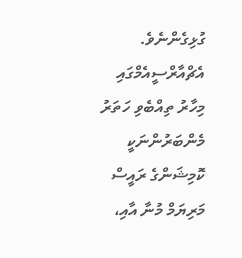ގުޅިގެންނެވެ.
އެޗްއާރްސީއެމްގައި މިހާރު ތިއްބެވި ހަތަރު މެންބަރުންނަކީ ކޮމިޝަންގެ ރައީސް މަރިޔަމް މުނާ އާއި،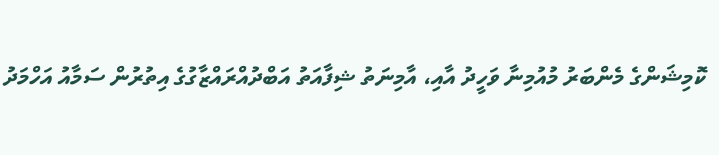ކޮމިޝަންގެ މެންބަރު މުއުމިނާ ވަހީދު އާއި، އާމިނަތު ޝިފާއަތު އަބްދުއްރައްޒާގުގެ އިތުރުން ސަމާއު އަހްމަދު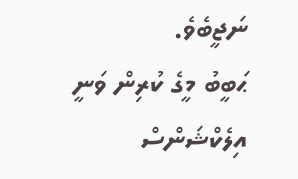ނަޖީބެވެ.
ޙަބީބު މީގެ ކުރިން ވަނީ އިލެކްޝަންސް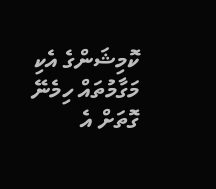ކޮމިޝަންގެ އެކި މަގާމުތައް ހިމެނޭ ގޮތަށް އެ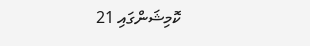ކޮމިޝަންގައި 21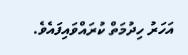އަހަރު ހިދުމަތް ކުރައްވައިފައެވެ.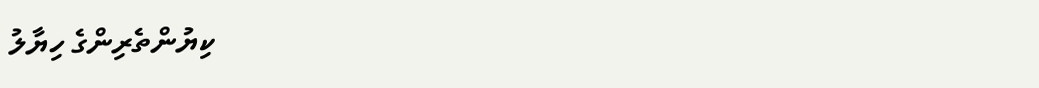ކިޔުންތެރިންގެ ހިޔާލު